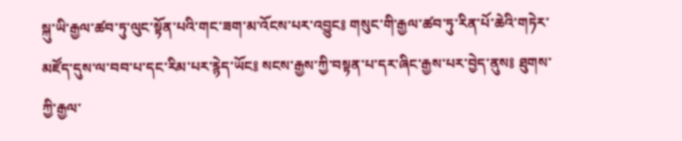སྐུ་ཡི་རྒྱལ་ཚབ་ཏུ་ལུང་སྟོན་པའི་གང་ཟག་མ་འོངས་པར་འབྱུང༔ གསུང་གི་རྒྱལ་ཚབ་ཏུ་རིན་པོ་ཆེའི་གཏེར་མཛོད་དུས་ལ་བབ་པ་དང་རིམ་པར་རྙེད་ཡོང༔ སངས་རྒྱས་ཀྱི་བསྟན་པ་དར་ཞིང་རྒྱས་པར་བྱེད་ནུས༔ ཐུགས་ཀྱི་རྒྱལ་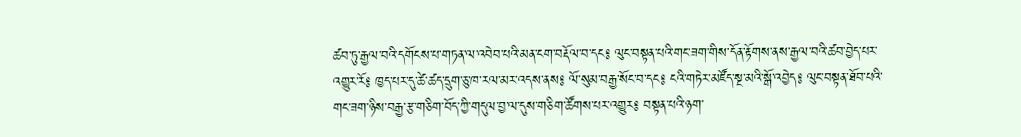ཚབ་ཏུ་རྒྱལ་བའི་དགོངས་པ་གཏན་ལ་འབེབ་པའི་མན་ངག་བརྡོལ་བ་དང༔ ལུང་བསྟན་པའི་གང་ཟག་གིས་དོན་རྟོགས་ནས་རྒྱལ་བའི་ཚབ་བྱེད་པར་འགྱུར་རོ༔ ཁྱད་པར་དུ་ཚེ་ཚད་དྲུག་ཅུ་ཁ་རལ་མར་འདས་ནས༔ ལོ་སུམ་བརྒྱ་སོང་བ་དང༔ ངའི་གཏེར་མཛོད་སྔ་མའི་སྒོ་འབྱེད༔ ལུང་བསྟན་ཐོབ་པའི་གང་ཟག་ཉིས་བརྒྱ་རྩ་གཅིག་བོད་ཀྱི་གདུལ་བྱ་ལ་དུས་གཅིག་ཚོགས་པར་འགྱུར༔ བསྟན་པའི་ཉག་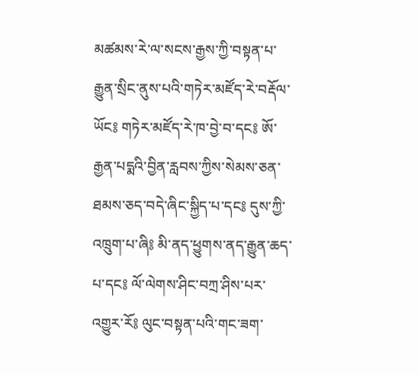མཚམས་རེ་ལ་སངས་རྒྱས་ཀྱི་བསྟན་པ་རྒྱུན་སྲིང་ནུས་པའི་གཏེར་མཛོད་རེ་བརྡོལ་ཡོང༔ གཏེར་མཛོད་རེ་ཁ་བྱེ་བ་དང༔ ཨོ་རྒྱན་པདྨའི་བྱིན་རླབས་ཀྱིས་སེམས་ཅན་ཐམས་ཅད་བདེ་ཞིང་སྐྱིད་པ་དང༔ དུས་ཀྱི་འཁྲུག་པ་ཞི༔ མི་ནད་ཕྱུགས་ནད་རྒྱུན་ཆད་པ་དང༔ ལོ་ལེགས་ཤིང་བཀྲ་ཤིས་པར་འགྱུར་རོ༔ ལུང་བསྟན་པའི་གང་ཟག་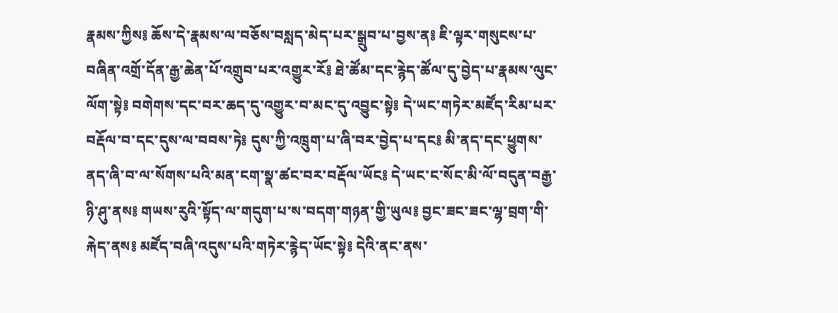རྣམས་ཀྱིས༔ ཆོས་དེ་རྣམས་ལ་བཅོས་བསླད་མེད་པར་སྒྲུབ་པ་བྱས་ན༔ ཇི་ལྟར་གསུངས་པ་བཞིན་འགྲོ་དོན་རྒྱ་ཆེན་པོ་འགྲུབ་པར་འགྱུར་རོ༔ ཐེ་ཚོམ་དང་རྙེད་ཚོལ་དུ་བྱེད་པ་རྣམས་ལུང་ལོག་སྟེ༔ བགེགས་དང་བར་ཆད་དུ་འགྱུར་བ་མང་དུ་འབྱུང་སྟེ༔ དེ་ཡང་གཏེར་མཛོད་རིམ་པར་བརྡོལ་བ་དང་དུས་ལ་བབས་ཏེ༔ དུས་ཀྱི་འཁྲུག་པ་ཞི་བར་བྱེད་པ་དང༔ མི་ནད་དང་ཕྱུགས་ནད་ཞི་བ་ལ་སོགས་པའི་མན་ངག་སྣ་ཚང་བར་བརྡོལ་ཡོང༔ དེ་ཡང་ང་སོང་མི་ལོ་བདུན་བརྒྱ་ཉི་ཤུ་ནས༔ གཡས་རུའི་སྟོད་ལ་གདུག་པ་ས་བདག་གཉན་གྱི་ཡུལ༔ བྱང་ཟང་ཟང་ལྷ་བྲག་གི་རྐེད་ནས༔ མཛོད་བཞི་འདུས་པའི་གཏེར་རྙེད་ཡོང་སྟེ༔ དེའི་ནང་ནས་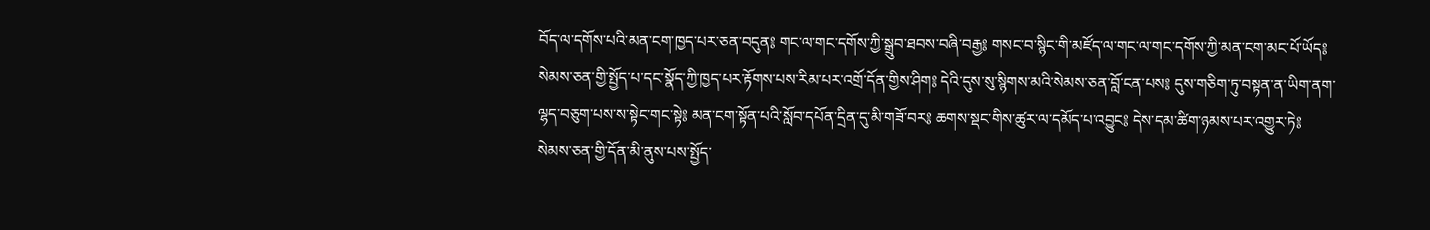བོད་ལ་དགོས་པའི་མན་ངག་ཁྱད་པར་ཅན་བདུན༔ གང་ལ་གང་དགོས་ཀྱི་སྒྲུབ་ཐབས་བཞི་བརྒྱ༔ གསང་བ་སྙིང་གི་མཛོད་ལ་གང་ལ་གང་དགོས་ཀྱི་མན་ངག་མང་པོ་ཡོད༔ སེམས་ཅན་གྱི་སྤྱོད་པ་དང་སྣོད་ཀྱི་ཁྱད་པར་རྟོགས་པས་རིམ་པར་འགྲོ་དོན་གྱིས་ཤིག༔ དེའི་དུས་སུ་སྙིགས་མའི་སེམས་ཅན་བློ་ངན་པས༔ དུས་གཅིག་ཏུ་བསྟན་ན་ཡིག་ནག་ལྷད་བཅུག་པས་ས་སྟེང་གང་སྟེ༔ མན་ངག་སྟོན་པའི་སློབ་དཔོན་དྲིན་དུ་མི་གཟོ་བར༔ ཆགས་སྡང་གིས་ཚུར་ལ་དམོད་པ་འབྱུང༔ དེས་དམ་ཚིག་ཉམས་པར་འགྱུར་ཏེ༔ སེམས་ཅན་གྱི་དོན་མི་ནུས་པས་སྤྱོད་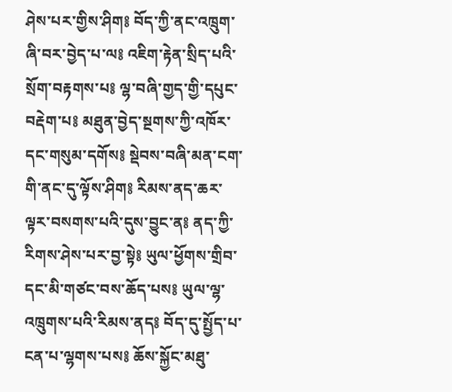ཤེས་པར་གྱིས་ཤིག༔ བོད་ཀྱི་ནང་འཁྲུག་ཞི་བར་བྱེད་པ་ལ༔ འཇིག་རྟེན་སྲིད་པའི་སྲོག་བརྟགས་པ༔ ལྷ་བཞི་གྱད་གྱི་དཔུང་བརྡེག་པ༔ མཐུན་བྱེད་སྔགས་ཀྱི་འཁོར་དང་གསུམ་དགོས༔ སྡེབས་བཞི་མན་ངག་གི་ནང་དུ་ལྟོས་ཤིག༔ རིམས་ནད་ཆར་ལྟར་བསགས་པའི་དུས་བྱུང་ན༔ ནད་ཀྱི་རིགས་ཤེས་པར་བྱ་སྟེ༔ ཡུལ་ཕྱོགས་གྲིབ་དང་མི་གཙང་བས་ཆོད་པས༔ ཡུལ་ལྷ་འཁྲུགས་པའི་རིམས་ནད༔ བོད་དུ་སྤྱོད་པ་ངན་པ་ལྷགས་པས༔ ཆོས་སྐྱོང་མཐུ་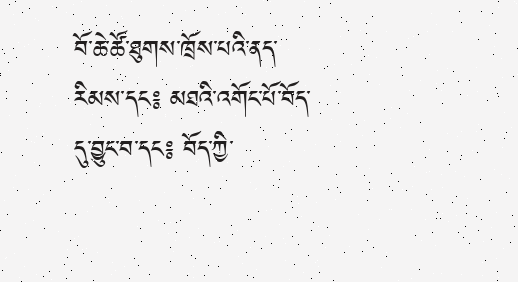བོ་ཆེ་ཚོ་ཐུགས་ཁྲོས་པའི་ནད་རིམས་དང༔ མཐའི་འགོང་པོ་བོད་དུ་བྱུང་བ་དང༔ བོད་ཀྱི་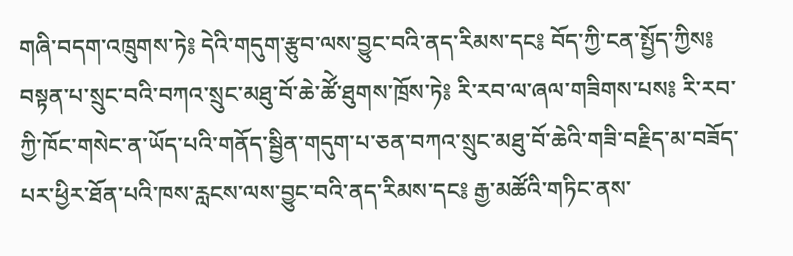གཞི་བདག་འཁྲུགས་ཏེ༔ དེའི་གདུག་རྩུབ་ལས་བྱུང་བའི་ནད་རིམས་དང༔ བོད་ཀྱི་ངན་སྤྱོད་ཀྱིས༔ བསྟན་པ་སྲུང་བའི་བཀའ་སྲུང་མཐུ་བོ་ཆེ་ཚོེ་ཐུགས་ཁྲོས་ཏེ༔ རི་རབ་ལ་ཞལ་གཟིགས་པས༔ རི་རབ་ཀྱི་ཁོང་གསེང་ན་ཡོད་པའི་གནོད་སྦྱིན་གདུག་པ་ཅན་བཀའ་སྲུང་མཐུ་བོ་ཆེའི་གཟི་བརྗིད་མ་བཟོད་པར་ཕྱིར་ཐོན་པའི་ཁས་རླངས་ལས་བྱུང་བའི་ནད་རིམས་དང༔ རྒྱ་མཚོའི་གཏིང་ནས་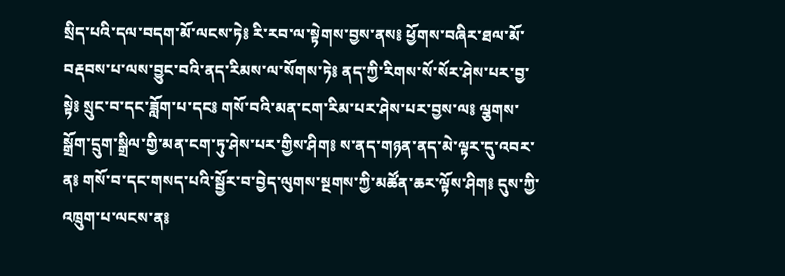སྲིད་པའི་དལ་བདག་མོ་ལངས་ཏེ༔ རི་རབ་ལ་སྟེགས་བྱས་ནས༔ ཕྱོགས་བཞིར་ཐལ་མོ་བརྡབས་པ་ལས་བྱུང་བའི་ནད་རིམས་ལ་སོགས་ཏེ༔ ནད་ཀྱི་རིགས་སོ་སོར་ཤེས་པར་བྱ་སྟེ༔ སྲུང་བ་དང་ཟློག་པ་དང༔ གསོ་བའི་མན་ངག་རིམ་པར་ཤེས་པར་བྱས་ལ༔ ལྕགས་སྒྲོག་དྲུག་སྒྲིལ་གྱི་མན་ངག་ཏུ་ཤེས་པར་གྱིས་ཤིག༔ ས་ནད་གཉན་ནད་མེ་ལྟར་དུ་འབར་ན༔ གསོ་བ་དང་གསད་པའི་སྦྱོར་བ་བྱེད་ལུགས་སྔགས་ཀྱི་མཚོན་ཆར་ལྟོས་ཤིག༔ དུས་ཀྱི་འཁྲུག་པ་ལངས་ན༔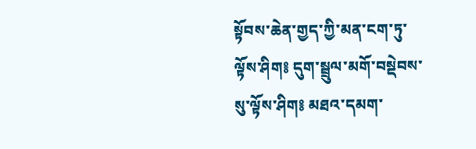སྟོབས་ཆེན་གྱད་ཀྱི་མན་ངག་ཏུ་ལྟོས་ཤིག༔ དུག་སྦྲུལ་མགོ་བསྡེབས་སུ་ལྟོས་ཤིག༔ མཐའ་དམག་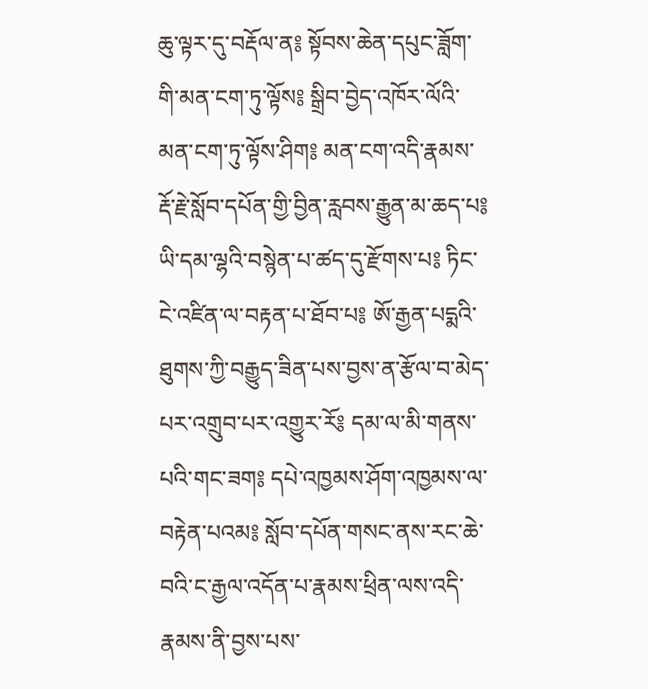ཆུ་ལྟར་དུ་བརྡོལ་ན༔ སྟོབས་ཆེན་དཔུང་ཟློག་གི་མན་ངག་ཏུ་ལྟོས༔ སྒྲིབ་བྱེད་འཁོར་ལོའི་མན་ངག་ཏུ་ལྟོས་ཤིག༔ མན་ངག་འདི་རྣམས་རྡོ་རྗེ་སློབ་དཔོན་གྱི་བྱིན་རླབས་རྒྱུན་མ་ཆད་པ༔ ཡི་དམ་ལྷའི་བསྙེན་པ་ཚད་དུ་རྫོགས་པ༔ ཏིང་ངེ་འཛིན་ལ་བརྟན་པ་ཐོབ་པ༔ ཨོ་རྒྱན་པདྨའི་ཐུགས་ཀྱི་བརྒྱུད་ཟིན་པས་བྱས་ན་རྩོལ་བ་མེད་པར་འགྲུབ་པར་འགྱུར་རོ༔ དམ་ལ་མི་གནས་པའི་གང་ཟག༔ དཔེ་འཁྱམས་ཤོག་འཁྱམས་ལ་བརྟེན་པའམ༔ སློབ་དཔོན་གསང་ནས་རང་ཆེ་བའི་ང་རྒྱལ་འདོན་པ་རྣམས་ཕྲིན་ལས་འདི་རྣམས་ནི་བྱས་པས་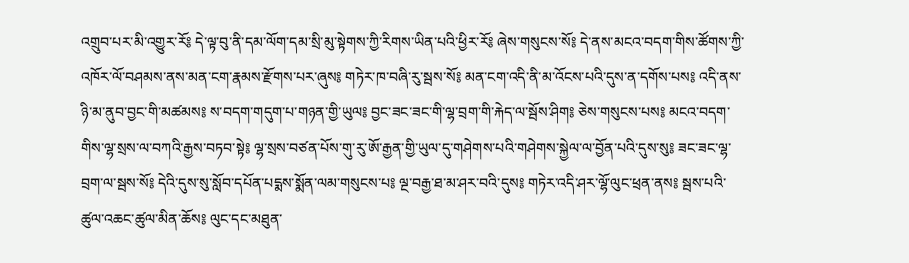འགྲུབ་པར་མི་འགྱུར་རོ༔ དེ་ལྟ་བུ་ནི་དམ་ལོག་དམ་སྲི་མུ་སྟེགས་ཀྱི་རིགས་ཡིན་པའི་ཕྱིར་རོ༔ ཞེས་གསུངས་སོ༔ དེ་ནས་མངའ་བདག་གིས་ཚོགས་ཀྱི་འཁོར་ལོ་བཤམས་ནས་མན་ངག་རྣམས་རྫོགས་པར་ཞུས༔ གཏེར་ཁ་བཞི་རུ་སྦས་སོ༔ མན་ངག་འདི་ནི་མ་འོངས་པའི་དུས་ན་དགོས་པས༔ འདི་ནས་ཉི་མ་ནུབ་བྱང་གི་མཚམས༔ ས་བདག་གདུག་པ་གཉན་གྱི་ཡུལ༔ བྱང་ཟང་ཟང་གི་ལྷ་བྲག་གི་རྐེད་ལ་སྦོས་ཤིག༔ ཅེས་གསུངས་པས༔ མངའ་བདག་གིས་ལྷ་སྲས་ལ་བཀའི་རྒྱས་བཏབ་སྟེ༔ ལྷ་སྲས་བཙན་པོས་གུ་རུ་ཨོ་རྒྱན་གྱི་ཡུལ་དུ་གཤེགས་པའི་གཤེགས་སྐྱེལ་ལ་བྱོན་པའི་དུས་སུ༔ ཟང་ཟང་ལྷ་བྲག་ལ་སྦས་སོ༔ དེའི་དུས་སུ་སློབ་དཔོན་པདྨས་སྨོན་ལམ་གསུངས་པ༔ ལྔ་བརྒྱ་ཐ་མ་ཤར་བའི་དུས༔ གཏེར་འདི་ཤར་ལྷོ་ལུང་ཕྲན་ནས༔ སྦས་པའི་ཚུལ་འཆང་ཚུལ་མིན་ཆོས༔ ལུང་དང་མཐུན་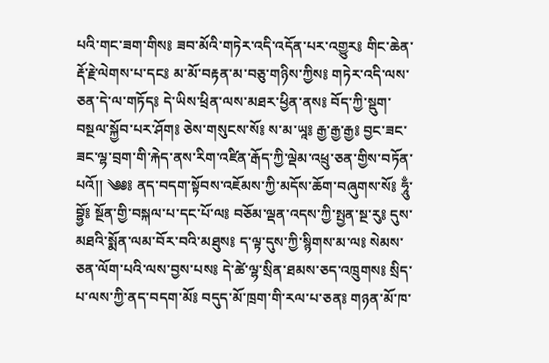པའི་གང་ཟག་གིས༔ ཟབ་མོའི་གཏེར་འདི་འདོན་པར་འགྱུར༔ གིང་ཆེན་རྡོ་རྗེ་ལེགས་པ་དང༔ མ་མོ་བརྟན་མ་བཅུ་གཉིས་ཀྱིས༔ གཏེར་འདི་ལས་ཅན་དེ་ལ་གཏོད༔ དེ་ཡིས་ཕྲིན་ལས་མཐར་ཕྱིན་ནས༔ བོད་ཀྱི་སྡུག་བསྔལ་སྐྱོབ་པར་ཤོག༔ ཅེས་གསུངས་སོ༔ ས་མ་ཡཱ༔ རྒྱ་རྒྱ་རྒྱ༔ བྱང་ཟང་ཟང་ལྷ་བྲག་གི་རྐེད་ནས་རིག་འཛིན་རྒོད་ཀྱི་ལྡེམ་འཕྲུ་ཅན་གྱིས་བཏོན་པའོ།། ༄༅༔ ནད་བདག་སྟོབས་འཇོམས་ཀྱི་མདོས་ཆོག་བཞུགས་སོ༔ ཧཱུྃ་བྷྱོ༔ སྔོན་གྱི་བསྐལ་པ་དང་པོ་ལ༔ བཅོམ་ལྡན་འདས་ཀྱི་སྤྱན་སྔ་རུ༔ དུས་མཐའི་སྨོན་ལམ་བོར་བའི་མཐུས༔ ད་ལྟ་དུས་ཀྱི་སྙིགས་མ་ལ༔ སེམས་ཅན་ལོག་པའི་ལས་བྱས་པས༔ དེ་ཚེ་ལྷ་སྲིན་ཐམས་ཅད་འཁྲུགས༔ སྲིད་པ་ལས་ཀྱི་ནད་བདག་མོ༔ བདུད་མོ་ཁྲག་གི་རལ་པ་ཅན༔ གཉན་མོ་ཁ་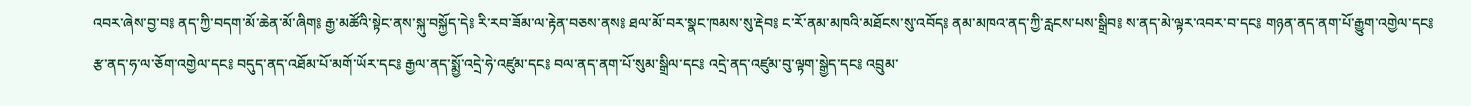འབར་ཞེས་བྱ་བ༔ ནད་ཀྱི་བདག་མོ་ཆེན་མོ་ཞིག༔ རྒྱ་མཚོའི་སྟེང་ནས་སྐུ་བསྐྱོད་དེ༔ རི་རབ་ཟོམ་ལ་རྟེན་བཅས་ནས༔ ཐལ་མོ་བར་སྣང་ཁམས་སུ་རྡེབ༔ ང་རོ་ནམ་མཁའི་མཐོངས་སུ་འབོད༔ ནམ་མཁའ་ནད་ཀྱི་རླངས་པས་སྒྲིབ༔ ས་ནད་མེ་ལྟར་འབར་བ་དང༔ གཉན་ནད་ནག་པོ་རྒྱུག་འགྱེལ་དང༔ རྩ་ནད་ཧ་ལ་ཅོག་འགྱེལ་དང༔ བདུད་ནད་འཐོམ་པོ་མགོ་ཡོར་དང༔ རྒྱལ་ནད་སྨྱོ་འདྲེ་ཧེ་འཛུམ་དང༔ བལ་ནད་ནག་པོ་སུམ་སྒྲིལ་དང༔ འདྲེ་ནད་འཛུམ་བུ་ལྟག་སྒྱེད་དང༔ འབྲུམ་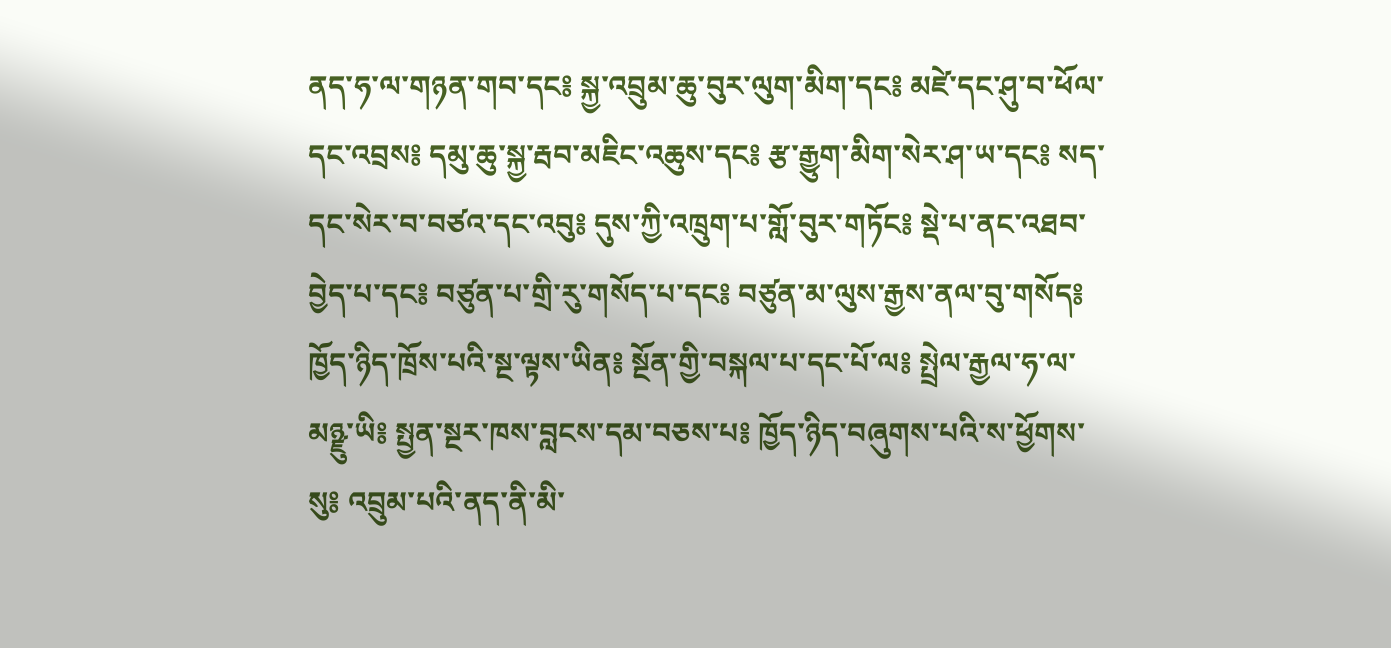ནད་ཧ་ལ་གཉན་གབ་དང༔ སྐྱ་འབྲུམ་ཆུ་བུར་ལུག་མིག་དང༔ མཛེ་དང་ཤུ་བ་ཕོལ་དང་འབྲས༔ དམུ་ཆུ་སྐྱ་རྦབ་མཇིང་འཆུས་དང༔ རྩ་རྒྱུག་མིག་སེར་ཤ་ཡ་དང༔ སད་དང་སེར་བ་བཙའ་དང་འབུ༔ དུས་ཀྱི་འཁྲུག་པ་གློ་བུར་གཏོང༔ སྡེ་པ་ནང་འཐབ་བྱེད་པ་དང༔ བཙུན་པ་གྲི་རུ་གསོད་པ་དང༔ བཙུན་མ་ལུས་རྒྱས་ནལ་བུ་གསོད༔ ཁྱོད་ཉིད་ཁྲོས་པའི་སྔ་ལྟས་ཡིན༔ སྔོན་གྱི་བསྐལ་པ་དང་པོ་ལ༔ སྤྲེལ་རྒྱལ་ཧ་ལ་མཉྫུ་ཡི༔ སྤྱན་སྔར་ཁས་བླངས་དམ་བཅས་པ༔ ཁྱོད་ཉིད་བཞུགས་པའི་ས་ཕྱོགས་སུ༔ འབྲུམ་པའི་ནད་ནི་མི་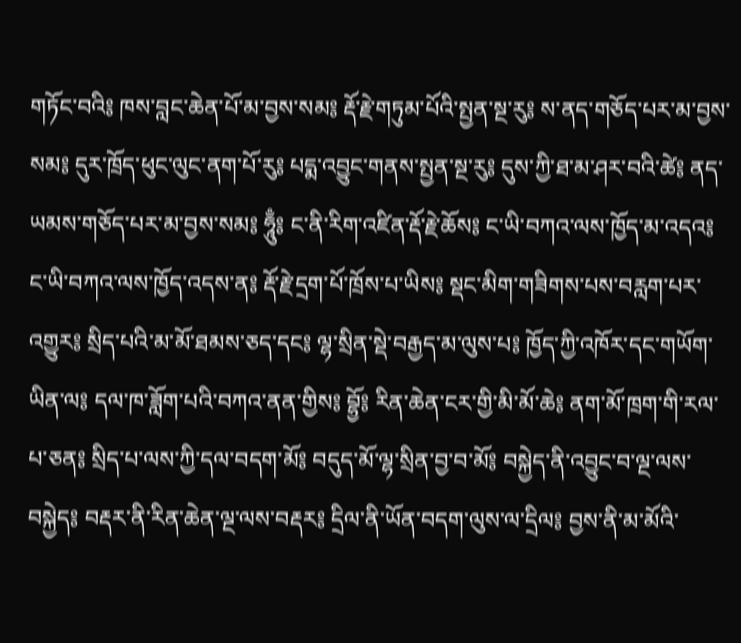གཏོང་བའི༔ ཁས་བླང་ཆེན་པོ་མ་བྱས་སམ༔ རྡོ་རྗེ་གཏུམ་པོའི་སྤྱན་སྔ་རུ༔ ས་ནད་གཅོད་པར་མ་བྱས་སམ༔ དུར་ཁྲོད་ཕུང་ལུང་ནག་པོ་རུ༔ པདྨ་འབྱུང་གནས་སྤྱན་སྔ་རུ༔ དུས་ཀྱི་ཐ་མ་ཤར་བའི་ཚེ༔ ནད་ཡམས་གཅོད་པར་མ་བྱས་སམ༔ ཧཱུྃ༔ ང་ནི་རིག་འཛིན་རྡོ་རྗེ་ཆོས༔ ང་ཡི་བཀའ་ལས་ཁྱོད་མ་འདའ༔ ང་ཡི་བཀའ་ལས་ཁྱོད་འདས་ན༔ རྡོ་རྗེ་དྲག་པོ་ཁྲོས་པ་ཡིས༔ སྡང་མིག་གཟིགས་པས་བརླག་པར་འགྱུར༔ སྲིད་པའི་མ་མོ་ཐམས་ཅད་དང༔ ལྷ་སྲིན་སྡེ་བརྒྱད་མ་ལུས་པ༔ ཁྱོད་ཀྱི་འཁོར་དང་གཡོག་ཡིན་ལ༔ དལ་ཁ་ཟློག་པའི་བཀའ་ནན་གྱིས༔ བྷྱོ༔ རིན་ཆེན་ངར་གྱི་མི་མོ་ཆེ༔ ནག་མོ་ཁྲག་གི་རལ་པ་ཅན༔ སྲིད་པ་ལས་ཀྱི་དལ་བདག་མོ༔ བདུད་མོ་ལྷ་སྲིན་བྱ་བ་མོ༔ བསྐྱེད་ནི་འབྱུང་བ་ལྔ་ལས་བསྐྱེད༔ བརྡར་ནི་རིན་ཆེན་ལྔ་ལས་བརྡར༔ དྲིལ་ནི་ཡོན་བདག་ལུས་ལ་དྲིལ༔ བྱས་ནི་མ་མོའི་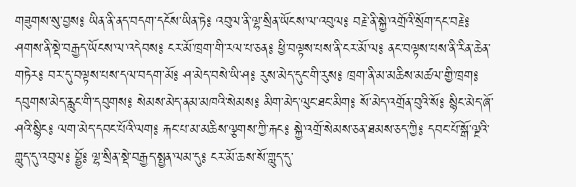གཟུགས་སུ་བྱས༔ ཡིན་ནི་ནད་བདག་དངོས་ཡིན་ཏེ༔ འབུལ་ནི་ལྷ་སྲིན་ཡོངས་ལ་འབུལ༔ བརྗེ་ནི་སྐྱེ་འགྲོའི་སྲོག་དང་བརྗེ༔ ཤགས་ནི་སྡེ་བརྒྱད་ཡོངས་ལ་འདེབས༔ ངར་མོ་ཁྲག་གི་རལ་པ་ཅན༔ ཕྱི་བལྟས་པས་ནི་ངར་མོ་ལ༔ ནང་བལྟས་པས་ནི་རིན་ཆེན་གཏེར༔ བར་དུ་བལྟས་པས་དལ་བདག་མོ༔ ཤ་མེད་བསེ་ཡི་ཤ༔ རུས་མེད་དུང་གི་རུས༔ ཁྲག་ནི་མ་མཆིས་མཚལ་གྱི་ཁྲག༔ དབུགས་མེད་རླུང་གི་དབུགས༔ སེམས་མེད་ནམ་མཁའི་སེམས༔ མིག་མེད་ལུང་ཐང་མིག༔ སོ་མེད་འགྲོན་བུའི་སོ༔ སྙིང་མེད་ཞོ་ཤའི་སྙིང༔ ལག་མེད་དབང་པོའི་ལག༔ རྐང་པ་མ་མཆིས་ལྕགས་ཀྱི་རྐང༔ སྐྱེ་འགྲོ་སེམས་ཅན་ཐམས་ཅད་ཀྱི༔ དབང་པོ་སྒོ་ལྔའི་གླུད་དུ་འབུལ༔ བྷྱོ༔ ལྷ་སྲིན་སྡེ་བརྒྱད་སྤྱན་ལམ་དུ༔ ངར་མོ་ཆས་སོ་གླུད་དུ་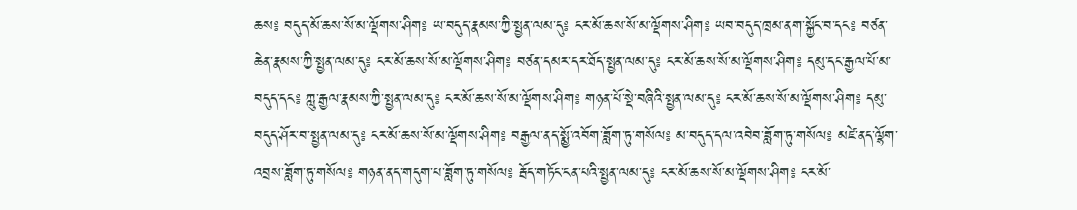ཆས༔ བདུད་མོ་ཆས་སོ་མ་ལྡོགས་ཤིག༔ ཡ་བདུད་རྣམས་ཀྱི་སྤྱན་ལམ་དུ༔ ངར་མོ་ཆས་སོ་མ་ལྡོགས་ཤིག༔ ཡབ་བདུད་ཁྲམ་ནག་སྐྱོང་བ་དང༔ བཙན་ཆེན་རྣམས་ཀྱི་སྤྱན་ལམ་དུ༔ ངར་མོ་ཆས་སོ་མ་ལྡོགས་ཤིག༔ བཙན་དམར་དར་ཐོད་སྤྱན་ལམ་དུ༔ ངར་མོ་ཆས་སོ་མ་ལྡོགས་ཤིག༔ དམུ་དང་རྒྱལ་པོ་མ་བདུད་དང༔ ཀླུ་རྒྱལ་རྣམས་ཀྱི་སྤྱན་ལམ་དུ༔ ངར་མོ་ཆས་སོ་མ་ལྡོགས་ཤིག༔ གཉན་པོ་སྡེ་བཞིའི་སྤྱན་ལམ་དུ༔ ངར་མོ་ཆས་སོ་མ་ལྡོགས་ཤིག༔ དམུ་བདུད་ཤོར་བ་སྤྱན་ལམ་དུ༔ ངར་མོ་ཆས་སོ་མ་ལྡོགས་ཤིག༔ བརྒྱལ་ནད་སྨྱོ་འབོག་ཟློག་ཏུ་གསོལ༔ མ་བདུད་དལ་འབེབ་ཟློག་ཏུ་གསོལ༔ མཛེ་ནད་ལྷོག་འབྲས་ཟློག་ཏུ་གསོལ༔ གཉན་ནད་གདུག་པ་ཟློག་ཏུ་གསོལ༔ རྦོད་གཏོང་ངན་པའི་སྤྱན་ལམ་དུ༔ ངར་མོ་ཆས་སོ་མ་ལྡོགས་ཤིག༔ ངར་མོ་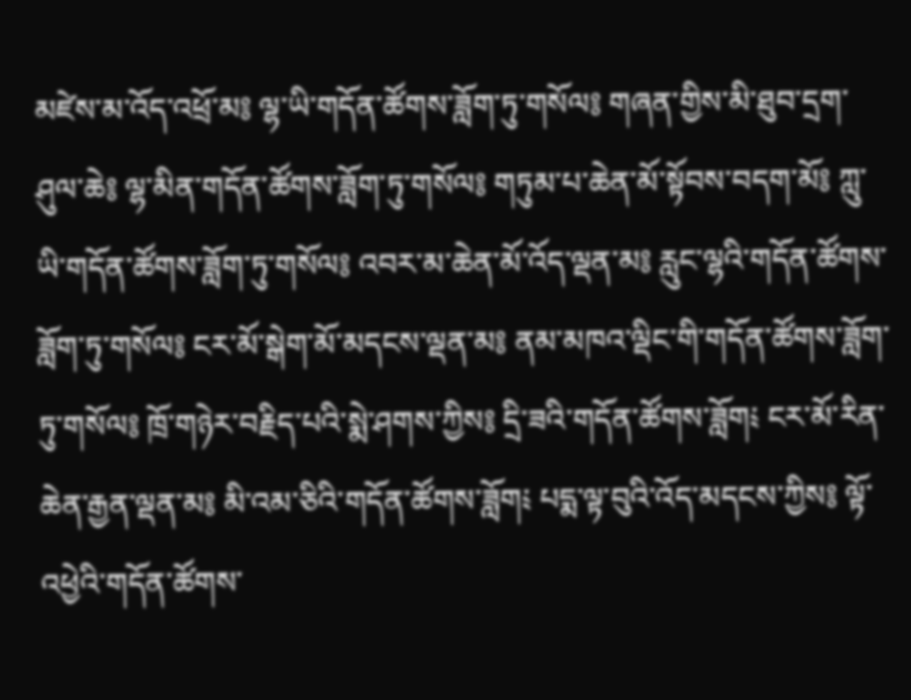མཛེས་མ་འོད་འཕྲོ་མ༔ ལྷ་ཡི་གདོན་ཚོགས་ཟློག་ཏུ་གསོལ༔ གཞན་གྱིས་མི་ཐུབ་དྲག་ཤུལ་ཆེ༔ ལྷ་མིན་གདོན་ཚོགས་ཟློག་ཏུ་གསོལ༔ གཏུམ་པ་ཆེན་མོ་སྟོབས་བདག་མོ༔ ཀླུ་ཡི་གདོན་ཚོགས་ཟློག་ཏུ་གསོལ༔ འབར་མ་ཆེན་མོ་འོད་ལྡན་མ༔ རླུང་ལྷའི་གདོན་ཚོགས་ཟློག་ཏུ་གསོལ༔ ངར་མོ་སྒེག་མོ་མདངས་ལྡན་མ༔ ནམ་མཁའ་ལྡིང་གི་གདོན་ཚོགས་ཟློག་ཏུ་གསོལ༔ ཁྲོ་གཉེར་བརྗིད་པའི་སྨེ་ཤགས་ཀྱིས༔ དྲི་ཟའི་གདོན་ཚོགས་ཟློག༴ ངར་མོ་རིན་ཆེན་རྒྱན་ལྡན་མ༔ མི་འམ་ཅིའི་གདོན་ཚོགས་ཟློག༴ པདྨ་ལྟ་བུའི་འོད་མདངས་ཀྱིས༔ ལྟོ་འཕྱེའི་གདོན་ཚོགས་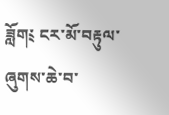ཟློག༴ ངར་མོ་བརྟུལ་ཞུགས་ཆེ་བ་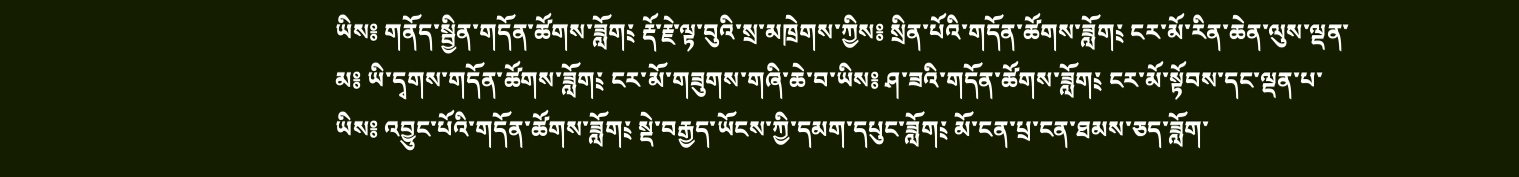ཡིས༔ གནོད་སྦྱིན་གདོན་ཚོགས་ཟློག༴ རྡོ་རྗེ་ལྟ་བུའི་སྲ་མཁྲེགས་ཀྱིས༔ སྲིན་པོའི་གདོན་ཚོགས་ཟློག༴ ངར་མོ་རིན་ཆེན་ལུས་ལྡན་མ༔ ཡི་དྭགས་གདོན་ཚོགས་ཟློག༴ ངར་མོ་གཟུགས་གཞི་ཆེ་བ་ཡིས༔ ཤ་ཟའི་གདོན་ཚོགས་ཟློག༴ ངར་མོ་སྟོབས་དང་ལྡན་པ་ཡིས༔ འབྱུང་པོའི་གདོན་ཚོགས་ཟློག༴ སྡེ་བརྒྱད་ཡོངས་ཀྱི་དམག་དཔུང་ཟློག༴ མོ་ངན་པྲ་ངན་ཐམས་ཅད་ཟློག་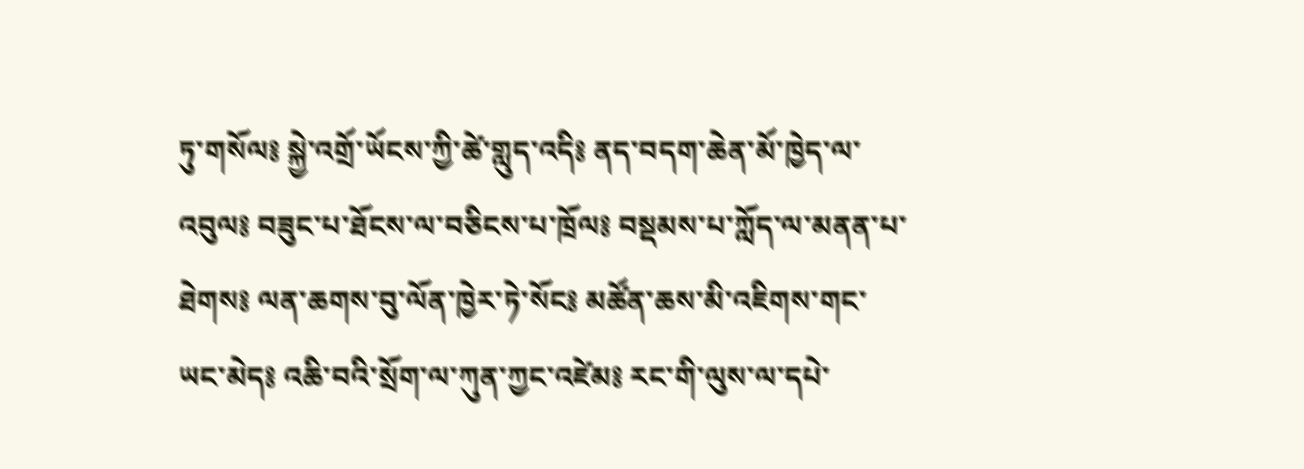ཏུ་གསོལ༔ སྐྱེ་འགྲོ་ཡོངས་ཀྱི་ཚེ་གླུད་འདི༔ ནད་བདག་ཆེན་མོ་ཁྱེད་ལ་འབུལ༔ བཟུང་པ་ཐོངས་ལ་བཅིངས་པ་ཁྲོལ༔ བསྡམས་པ་ཀློད་ལ་མནན་པ་ཐེགས༔ ལན་ཆགས་བུ་ལོན་ཁྱེར་ཏེ་སོང༔ མཚོན་ཆས་མི་འཇིགས་གང་ཡང་མེད༔ འཆི་བའི་སྲོག་ལ་ཀུན་ཀྱང་འཛེམ༔ རང་གི་ལུས་ལ་དཔེ་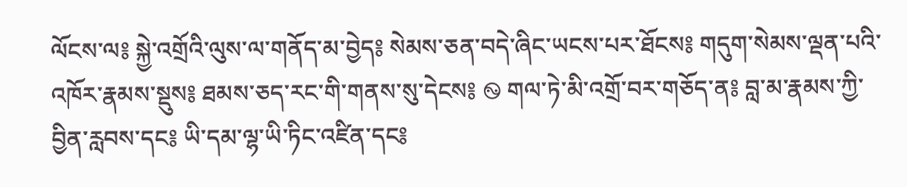ལོངས་ལ༔ སྐྱེ་འགྲོའི་ལུས་ལ་གནོད་མ་བྱེད༔ སེམས་ཅན་བདེ་ཞིང་ཡངས་པར་ཐོངས༔ གདུག་སེམས་ལྡན་པའི་འཁོར་རྣམས་སྡུས༔ ཐམས་ཅད་རང་གི་གནས་སུ་དེངས༔ ࿊ གལ་ཏེ་མི་འགྲོ་བར་གཅོད་ན༔ བླ་མ་རྣམས་ཀྱི་བྱིན་རླབས་དང༔ ཡི་དམ་ལྷ་ཡི་ཏིང་འཛིན་དང༔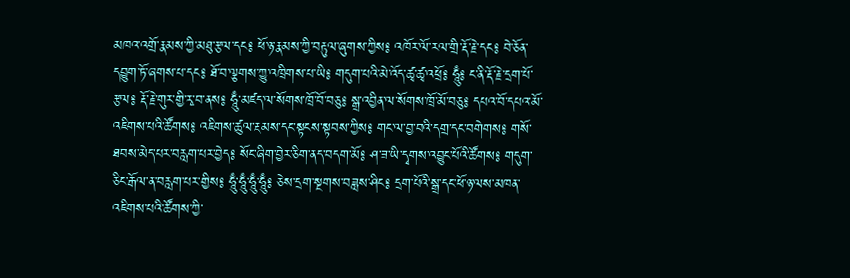མཁའ་འགྲོ་རྣམས་ཀྱི་མཐུ་རྩལ་དང༔ ཕོ་ཉ་རྣམས་ཀྱི་བརྟུལ་ཞུགས་ཀྱིས༔ འཁོར་ལོ་རལ་གྲི་རྡོ་རྗེ་དང༔ བེ་ཅོན་དབྱུག་ཏོ་ཞགས་པ་དང༔ ཐོ་བ་ལྕགས་ཀྱུ་འཁྲིགས་པ་ཡི༔ གདུག་པའི་མེ་འོད་ཚྭ་ཚྭ་འཕྲོ༔ ཧཱུྃ༔ ང་ནི་རྡོ་རྗེ་དྲག་པོ་རྩལ༔ རྡོ་རྗེ་གུར་གྱི་རྭ་བ་ནས༔ ཧཱུྃ་མཛད་ལ་སོགས་ཁྲོ་བོ་བཅུ༔ སྒྲ་འབྱིན་ལ་སོགས་ཁྲོ་མོ་བཅུ༔ དཔའ་བོ་དཔའ་མོ་འཇིགས་པའི་ཚོགས༔ འཇིགས་ཚུལ་རྔམས་དང་སྟངས་སྟབས་ཀྱིས༔ གང་ལ་བྱ་བའི་དགྲ་དང་བགེགས༔ གསོ་ཐབས་མེད་པར་བརླག་པར་བྱེད༔ སོང་ཞིག་བྱེར་ཅིག་ནད་བདག་མོ༔ ཤ་ཟ་ཡི་དྭགས་འབྱུང་པོའི་ཚོགས༔ གདུག་ཅིང་རྒོལ་ན་བརླག་པར་གྱིས༔ ཧཱུྃ་ཧཱུྃ་ཧཱུྃ་ཧཱུྃ༔ ཅེས་དྲག་སྔགས་བཟླས་ཤིང༔ དྲག་པོའི་སྒྲ་དང་ཕོ་ཉ་ལས་མཁན་འཇིགས་པའི་ཚོགས་ཀྱི་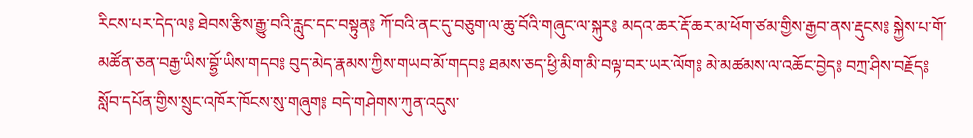རིངས་པར་དེད་ལ༔ ཐེབས་རྩིས་རྒྱུ་བའི་རླུང་དང་བསྟུན༔ ཀོ་བའི་ནང་དུ་བཅུག་ལ་ཆུ་བོའི་གཞུང་ལ་སྐུར༔ མདའ་ཆར་རྡོ་ཆར་མ་ཕོག་ཙམ་གྱིས་རྒྱབ་ནས་རྡུངས༔ སྐྱེས་པ་གོ་མཚོན་ཅན་བརྒྱ་ཡིས་བྷྱོ་ཡིས་གདབ༔ བུད་མེད་རྣམས་ཀྱིས་གཡབ་མོ་གདབ༔ ཐམས་ཅད་ཕྱི་མིག་མི་བལྟ་བར་ཡར་ལོག༔ མེ་མཚམས་ལ་འཆོང་བྱེད༔ བཀྲ་ཤིས་བརྗོད༔ སློབ་དཔོན་གྱིས་སྲུང་འཁོར་ཁོངས་སུ་གཞུག༔ བདེ་གཤེགས་ཀུན་འདུས་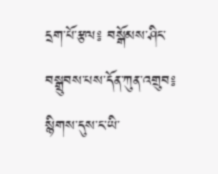དྲག་པོ་རྩལ༔ བསྒོམས་ཤིང་བསྒྲུབས་པས་དོན་ཀུན་འགྲུབ༔ སྙིགས་དུས་ང་ཡི་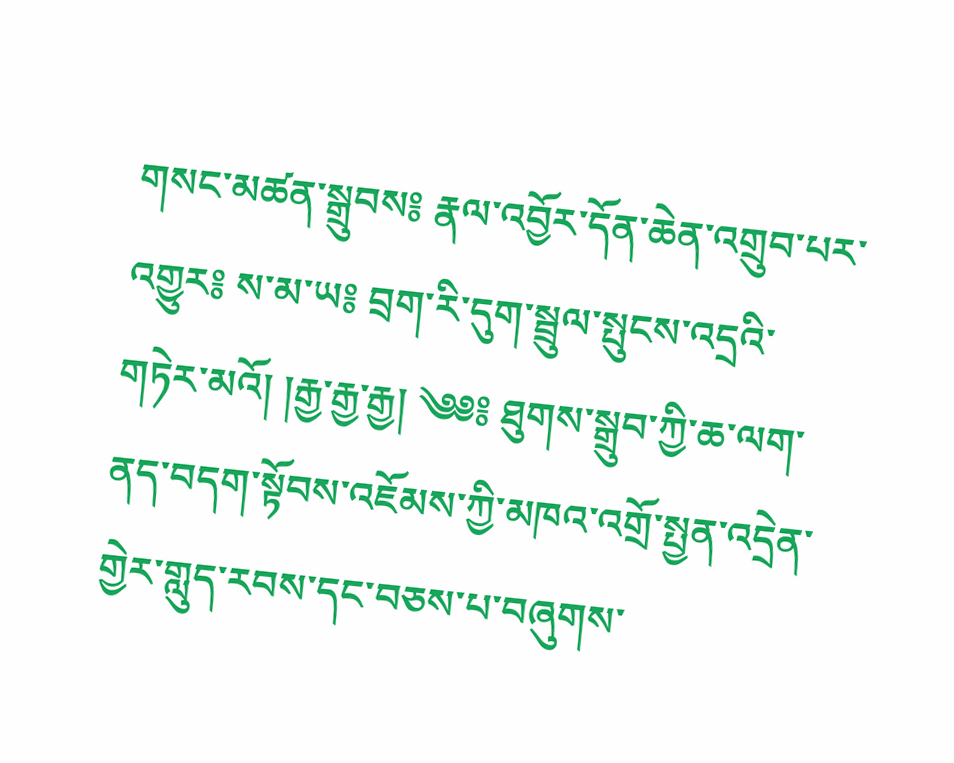གསང་མཚན་སྒྲུབས༔ རྣལ་འབྱོར་དོན་ཆེན་འགྲུབ་པར་འགྱུར༔ ས་མ་ཡ༔ བྲག་རི་དུག་སྦྲུལ་སྤུངས་འདྲའི་གཏེར་མའོ། །རྒྱ་རྒྱ་རྒྱ། ༄༅༔ ཐུགས་སྒྲུབ་ཀྱི་ཆ་ལག་ནད་བདག་སྟོབས་འཇོམས་ཀྱི་མཁའ་འགྲོ་སྤྱན་འདྲེན་གྱེར་གླུད་རབས་དང་བཅས་པ་བཞུགས་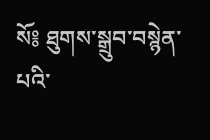སོ༔ ཐུགས་སྒྲུབ་བསྙེན་པའི་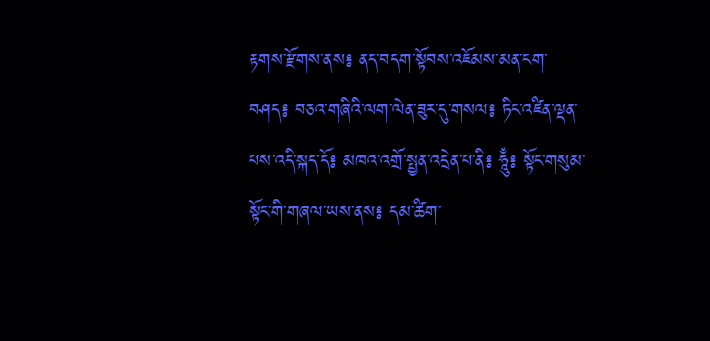རྟགས་རྫོགས་ནས༔ ནད་བདག་སྟོབས་འཇོམས་མན་ངག་བཤད༔ བཅའ་གཞིའི་ལག་ལེན་ཟུར་དུ་གསལ༔ ཏིང་འཛིན་ལྡན་པས་འདི་སྐད་དོ༔ མཁའ་འགྲོ་སྤྱན་འདྲེན་པ་ནི༔ ཧཱུྃ༔ སྟོང་གསུམ་སྟོང་གི་གཞལ་ཡས་ནས༔ དམ་ཚིག་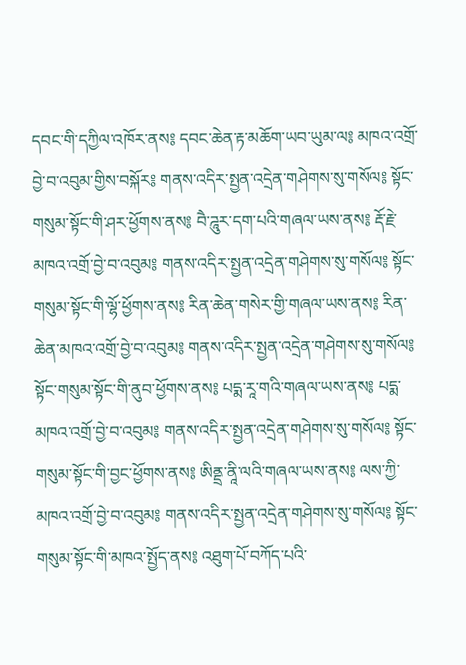དབང་གི་དཀྱིལ་འཁོར་ནས༔ དབང་ཆེན་རྟ་མཆོག་ཡབ་ཡུམ་ལ༔ མཁའ་འགྲོ་བྱེ་བ་འབུམ་གྱིས་བསྐོར༔ གནས་འདིར་སྤྱན་འདྲེན་གཤེགས་སུ་གསོལ༔ སྟོང་གསུམ་སྟོང་གི་ཤར་ཕྱོགས་ནས༔ བཻ་ཌཱུར་དག་པའི་གཞལ་ཡས་ནས༔ རྡོ་རྗེ་མཁའ་འགྲོ་བྱེ་བ་འབུམ༔ གནས་འདིར་སྤྱན་འདྲེན་གཤེགས་སུ་གསོལ༔ སྟོང་གསུམ་སྟོང་གི་ལྷོ་ཕྱོགས་ནས༔ རིན་ཆེན་གསེར་གྱི་གཞལ་ཡས་ནས༔ རིན་ཆེན་མཁའ་འགྲོ་བྱེ་བ་འབུམ༔ གནས་འདིར་སྤྱན་འདྲེན་གཤེགས་སུ་གསོལ༔ སྟོང་གསུམ་སྟོང་གི་ནུབ་ཕྱོགས་ནས༔ པདྨ་རཱ་གའི་གཞལ་ཡས་ནས༔ པདྨ་མཁའ་འགྲོ་བྱེ་བ་འབུམ༔ གནས་འདིར་སྤྱན་འདྲེན་གཤེགས་སུ་གསོལ༔ སྟོང་གསུམ་སྟོང་གི་བྱང་ཕྱོགས་ནས༔ ཨིནྡྲ་ནཱི་ལའི་གཞལ་ཡས་ནས༔ ལས་ཀྱི་མཁའ་འགྲོ་བྱེ་བ་འབུམ༔ གནས་འདིར་སྤྱན་འདྲེན་གཤེགས་སུ་གསོལ༔ སྟོང་གསུམ་སྟོང་གི་མཁའ་སྤྱོད་ནས༔ འཐུག་པོ་བཀོད་པའི་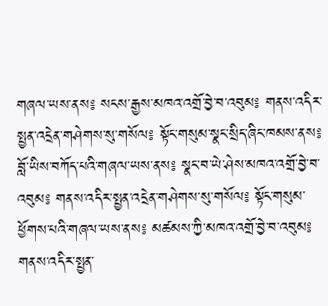གཞལ་ཡས་ནས༔ སངས་རྒྱས་མཁའ་འགྲོ་བྱེ་བ་འབུམ༔ གནས་འདིར་སྤྱན་འདྲེན་གཤེགས་སུ་གསོལ༔ སྟོང་གསུམ་སྣང་སྲིད་ཞིང་ཁམས་ནས༔ བློ་ཡིས་བཀོད་པའི་གཞལ་ཡས་ནས༔ སྣང་བ་ཡེ་ཤེས་མཁའ་འགྲོ་བྱེ་བ་འབུམ༔ གནས་འདིར་སྤྱན་འདྲེན་གཤེགས་སུ་གསོལ༔ སྟོང་གསུམ་ཕྱོགས་པའི་གཞལ་ཡས་ནས༔ མཚམས་ཀྱི་མཁའ་འགྲོ་བྱེ་བ་འབུམ༔ གནས་འདིར་སྤྱན་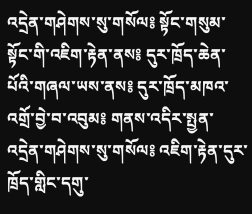འདྲེན་གཤེགས་སུ་གསོལ༔ སྟོང་གསུམ་སྟོང་གི་འཇིག་རྟེན་ནས༔ དུར་ཁྲོད་ཆེན་པོའི་གཞལ་ཡས་ནས༔ དུར་ཁྲོད་མཁའ་འགྲོ་བྱེ་བ་འབུམ༔ གནས་འདིར་སྤྱན་འདྲེན་གཤེགས་སུ་གསོལ༔ འཇིག་རྟེན་དུར་ཁྲོད་གླིང་དགུ་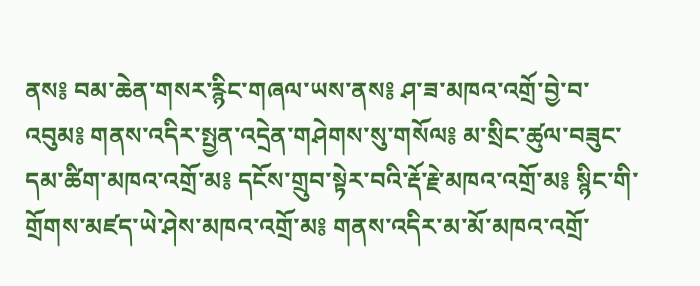ནས༔ བམ་ཆེན་གསར་རྙིང་གཞལ་ཡས་ནས༔ ཤ་ཟ་མཁའ་འགྲོ་བྱེ་བ་འབུམ༔ གནས་འདིར་སྤྱན་འདྲེན་གཤེགས་སུ་གསོལ༔ མ་སྲིང་ཚུལ་བཟུང་དམ་ཚིག་མཁའ་འགྲོ་མ༔ དངོས་གྲུབ་སྟེར་བའི་རྡོ་རྗེ་མཁའ་འགྲོ་མ༔ སྙིང་གི་གྲོགས་མཛད་ཡེ་ཤེས་མཁའ་འགྲོ་མ༔ གནས་འདིར་མ་མོ་མཁའ་འགྲོ་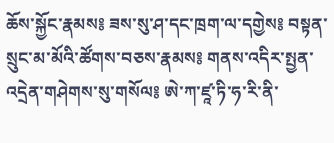ཆོས་སྐྱོང་རྣམས༔ ཟས་སུ་ཤ་དང་ཁྲག་ལ་དགྱེས༔ བསྟན་སྲུང་མ་མོའི་ཚོགས་བཅས་རྣམས༔ གནས་འདིར་སྤྱན་འདྲེན་གཤེགས་སུ་གསོལ༔ ཨེ་ཀ་ཛཱ་ཏི་ཧ་རི་ནི་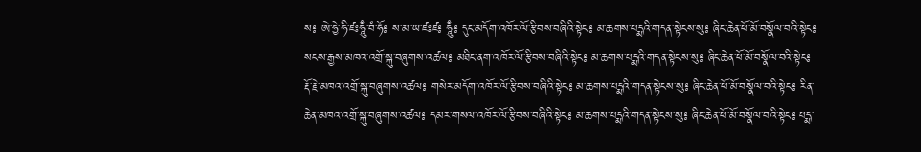ས༔ ཨེ་ཧྱེ་ཧི་ཛཿཧཱུྃ་བཾ་ཧོ༔ ས་མ་ཡ་ཛཿཛ༔ ཧཱུྃ༔ དུང་མདོག་འཁོར་ལོ་རྩིབས་བཞིའི་སྟེང༔ མ་ཆགས་པདྨའི་གདན་སྟེངས་སུ༔ ཞིང་ཆེན་ཕོ་མོ་བསྣོལ་བའི་སྟེང༔ སངས་རྒྱས་མཁའ་འགྲོ་སྐུ་བཞུགས་འཚལ༔ མཐིང་ནག་འཁོར་ལོ་རྩིབས་བཞིའི་སྟེང༔ མ་ཆགས་པདྨའི་གདན་སྟེངས་སུ༔ ཞིང་ཆེན་ཕོ་མོ་བསྣོལ་བའི་སྟེང༔ རྡོ་རྗེ་མཁའ་འགྲོ་སྐུ་བཞུགས་འཚལ༔ གསེར་མདོག་འཁོར་ལོ་རྩིབས་བཞིའི་སྟེང༔ མ་ཆགས་པདྨའི་གདན་སྟེངས་སུ༔ ཞིང་ཆེན་ཕོ་མོ་བསྣོལ་བའི་སྟེང༔ རིན་ཆེན་མཁའ་འགྲོ་སྐུ་བཞུགས་འཚལ༔ དམར་གསལ་འཁོར་ལོ་རྩིབས་བཞིའི་སྟེང༔ མ་ཆགས་པདྨའི་གདན་སྟེངས་སུ༔ ཞིང་ཆེན་ཕོ་མོ་བསྣོལ་བའི་སྟེང༔ པདྨ་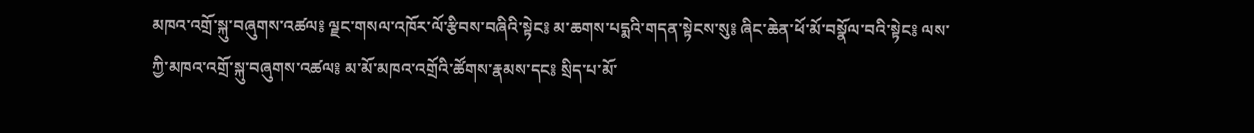མཁའ་འགྲོ་སྐུ་བཞུགས་འཚལ༔ ལྗང་གསལ་འཁོར་ལོ་རྩིབས་བཞིའི་སྟེང༔ མ་ཆགས་པདྨའི་གདན་སྟེངས་སུ༔ ཞིང་ཆེན་ཕོ་མོ་བསྣོལ་བའི་སྟེང༔ ལས་ཀྱི་མཁའ་འགྲོ་སྐུ་བཞུགས་འཚལ༔ མ་མོ་མཁའ་འགྲོའི་ཚོགས་རྣམས་དང༔ སྲིད་པ་མོ་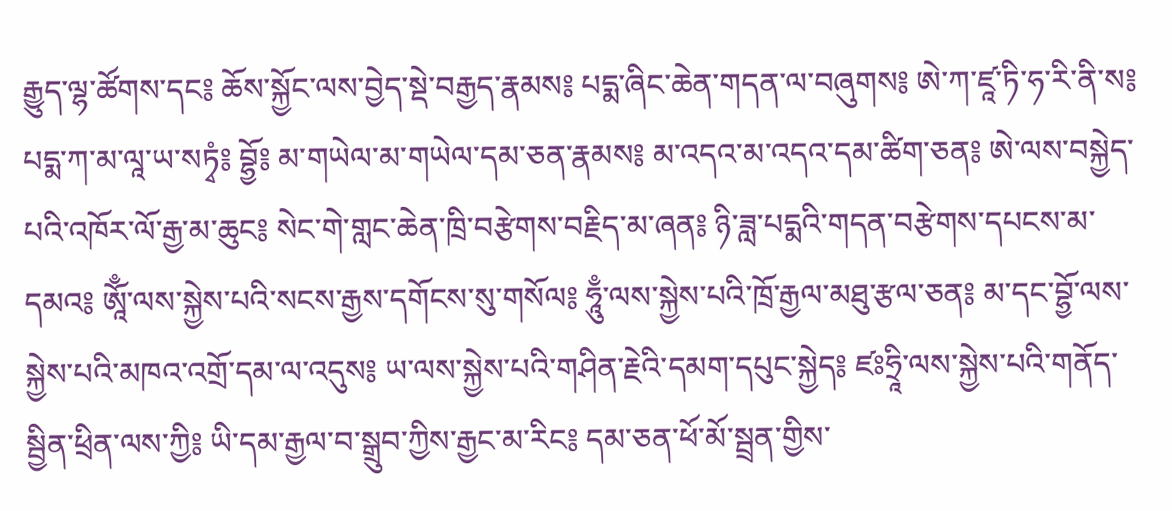རྒྱུད་ལྷ་ཚོགས་དང༔ ཆོས་སྐྱོང་ལས་བྱེད་སྡེ་བརྒྱད་རྣམས༔ པདྨ་ཞིང་ཆེན་གདན་ལ་བཞུགས༔ ཨེ་ཀ་ཛཱ་ཏི་ཧ་རི་ནི་ས༔ པདྨ་ཀ་མ་ལཱ་ཡ་སཏྭཾ༔ བྷྱོ༔ མ་གཡེལ་མ་གཡེལ་དམ་ཅན་རྣམས༔ མ་འདའ་མ་འདའ་དམ་ཚིག་ཅན༔ ཨེ་ལས་བསྐྱེད་པའི་འཁོར་ལོ་རྒྱ་མ་ཆུང༔ སེང་གེ་གླང་ཆེན་ཁྲི་བརྩེགས་བརྗིད་མ་ཞན༔ ཉི་ཟླ་པདྨའི་གདན་བརྩེགས་དཔངས་མ་དམའ༔ ཨཱོྃ་ལས་སྐྱེས་པའི་སངས་རྒྱས་དགོངས་སུ་གསོལ༔ ཧཱུྃ་ལས་སྐྱེས་པའི་ཁྲོ་རྒྱལ་མཐུ་རྩལ་ཅན༔ མ་དང་བྷྱོ་ལས་སྐྱེས་པའི་མཁའ་འགྲོ་དམ་ལ་འདུས༔ ཡ་ལས་སྐྱེས་པའི་གཤིན་རྗེའི་དམག་དཔུང་སྐྱེད༔ ཛཿཧྲཱི་ལས་སྐྱེས་པའི་གནོད་སྦྱིན་ཕྲིན་ལས་ཀྱི༔ ཡི་དམ་རྒྱལ་བ་སྒྲུབ་ཀྱིས་རྒྱང་མ་རིང༔ དམ་ཅན་ཕོ་མོ་སྦྲན་གྱིས་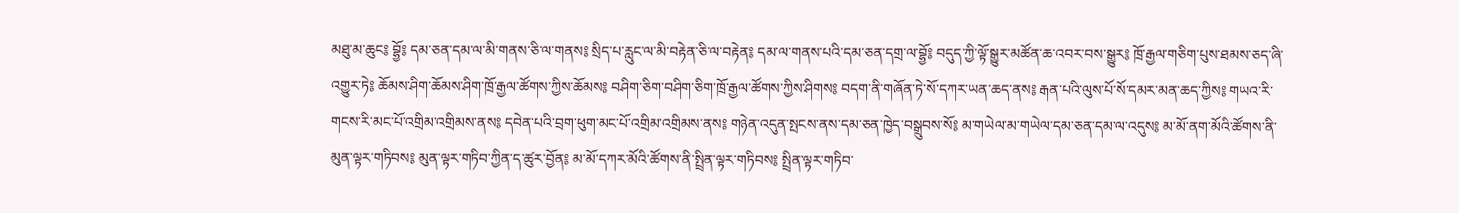མཐུ་མ་ཆུང༔ བྷྱོ༔ དམ་ཅན་དམ་ལ་མི་གནས་ཅི་ལ་གནས༔ སྲིད་པ་རླུང་ལ་མི་བརྟེན་ཅི་ལ་བརྟེན༔ དམ་ལ་གནས་པའི་དམ་ཅན་དགྲ་ལ་བྷྱོ༔ བདུད་ཀྱི་ལྟོ་སྒྱུར་མཚོན་ཆ་འབར་བས་སྒྱུར༔ ཁྲོ་རྒྱལ་གཅིག་པུས་ཐམས་ཅད་ཞི་འགྱུར་ཏེ༔ ཆོམས་ཤིག་ཆོམས་ཤིག་ཁྲོ་རྒྱལ་ཚོགས་ཀྱིས་ཆོམས༔ བཤིག་ཅིག་བཤིག་ཅིག་ཁྲོ་རྒྱལ་ཚོགས་ཀྱིས་ཤིགས༔ བདག་ནི་གཞོན་ཏེ་སོ་དཀར་ཡན་ཆད་ནས༔ རྒན་པའི་ལུས་པོ་སོ་དམར་མན་ཆད་ཀྱིས༔ གཡའ་རི་གངས་རི་མང་པོ་འགྲིམ་འགྲིམས་ནས༔ དབེན་པའི་བྲག་ཕུག་མང་པོ་འགྲིམ་འགྲིམས་ནས༔ གཉེན་འདུན་སྤངས་ནས་དམ་ཅན་ཁྱེད་བསྒྲུབས་སོ༔ མ་གཡེལ་མ་གཡེལ་དམ་ཅན་དམ་ལ་འདུས༔ མ་མོ་ནག་མོའི་ཚོགས་ནི་མུན་ལྟར་གཏིབས༔ མུན་ལྟར་གཏིབ་ཀྱིན་ད་ཚུར་བྱོན༔ མ་མོ་དཀར་མོའི་ཚོགས་ནི་སྤྲིན་ལྟར་གཏིབས༔ སྤྲིན་ལྟར་གཏིབ་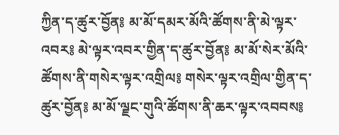ཀྱིན་ད་ཚུར་བྱོན༔ མ་མོ་དམར་མོའི་ཚོགས་ནི་མེ་ལྟར་འབར༔ མེ་ལྟར་འབར་གྱིན་ད་ཚུར་བྱོན༔ མ་མོ་སེར་མོའི་ཚོགས་ནི་གསེར་ལྟར་འགྲིལ༔ གསེར་ལྟར་འགྲིལ་གྱིན་ད་ཚུར་བྱོན༔ མ་མོ་ལྗང་གུའི་ཚོགས་ནི་ཆར་ལྟར་འབབས༔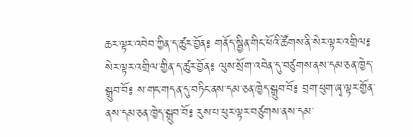ཆར་ལྟར་འབེབ་ཀྱིན་ད་ཚུར་བྱོན༔ གནོད་སྦྱིན་གིང་ཕོའི་ཚོགས་ནི་སེར་ལྟར་འགྲིལ༔ སེར་ལྟར་འགྲིལ་གྱིན་ད་ཚུར་བྱོན༔ ལུས་སྲོག་འབེན་དུ་བཙུགས་ནས་དམ་ཅན་ཁྱེད་སྒྲུབ་བོ༔ ས་གང་གདན་དུ་བཏིང་ནས་དམ་ཅན་ཁྱེད་སྒྲུབ་བོ༔ བྲག་ཕུག་ཞྭ་ལྟར་གྱོན་ནས་དམ་ཅན་ཁྱེད་སྒྲུབ་བོ༔ རུས་པ་ཕུར་ལྟར་བཙུགས་ནས་དམ་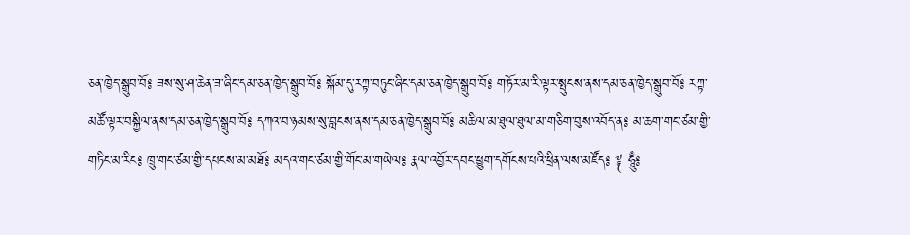ཅན་ཁྱེད་སྒྲུབ་བོ༔ ཟས་སུ་ཤ་ཆེན་ཟ་ཞིང་དམ་ཅན་ཁྱེད་སྒྲུབ་བོ༔ སྐོམ་དུ་རཀྟ་བཏུང་ཞིང་དམ་ཅན་ཁྱེད་སྒྲུབ་བོ༔ གཏོར་མ་རི་ལྟར་སྤུངས་ནས་དམ་ཅན་ཁྱེད་སྒྲུབ་བོ༔ རཀྟ་མཚོ་ལྟར་བསྐྱིལ་ནས་དམ་ཅན་ཁྱེད་སྒྲུབ་བོ༔ དཀའ་བ་ཉམས་སུ་བླངས་ནས་དམ་ཅན་ཁྱེད་སྒྲུབ་བོ༔ མཆིལ་མ་ཐུལ་ཐུལ་མ་གཅིག་བུས་འབོད་ན༔ མ་ཆག་གང་ཙམ་གྱི་གཏིང་མ་རིང༔ ཁྲུ་གང་ཙམ་གྱི་དཔངས་མ་མཐོ༔ མདའ་གང་ཙམ་གྱི་གོང་མ་གཡེལ༔ རྣལ་འབྱོར་དབང་ཕྱུག་དགོངས་པའི་ཕྲིན་ལས་མཛོད༔ ༈ ཧཱུྃ༔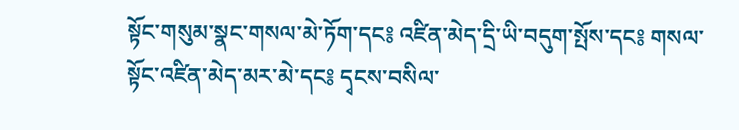སྟོང་གསུམ་སྣང་གསལ་མེ་ཏོག་དང༔ འཛིན་མེད་དྲི་ཡི་བདུག་སྤོས་དང༔ གསལ་སྟོང་འཛིན་མེད་མར་མེ་དང༔ དྭངས་བསིལ་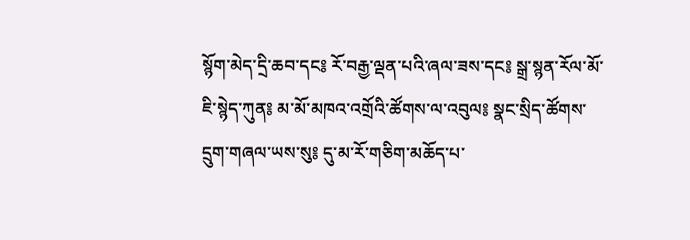སྙོག་མེད་དྲི་ཆབ་དང༔ རོ་བརྒྱ་ལྡན་པའི་ཞལ་ཟས་དང༔ སྒྲ་སྙན་རོལ་མོ་ཇི་སྙེད་ཀུན༔ མ་མོ་མཁའ་འགྲོའི་ཚོགས་ལ་འབུལ༔ སྣང་སྲིད་ཚོགས་དྲུག་གཞལ་ཡས་སུ༔ དུ་མ་རོ་གཅིག་མཆོད་པ་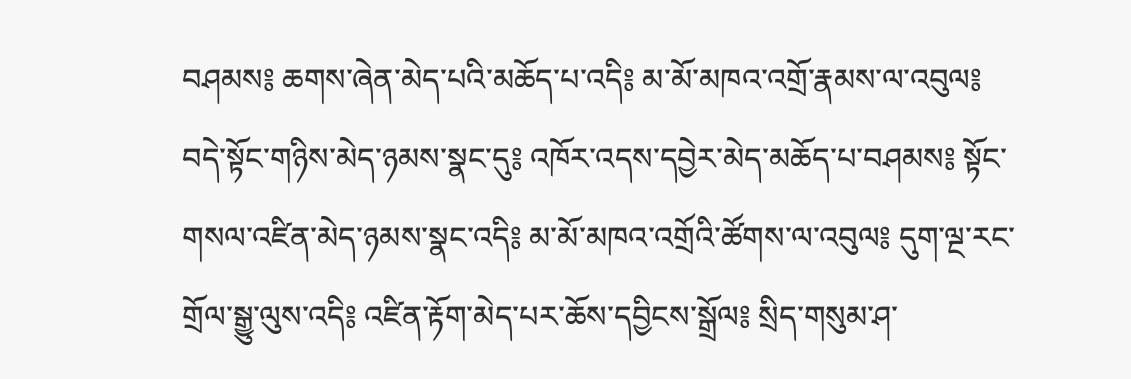བཤམས༔ ཆགས་ཞེན་མེད་པའི་མཆོད་པ་འདི༔ མ་མོ་མཁའ་འགྲོ་རྣམས་ལ་འབུལ༔ བདེ་སྟོང་གཉིས་མེད་ཉམས་སྣང་དུ༔ འཁོར་འདས་དབྱེར་མེད་མཆོད་པ་བཤམས༔ སྟོང་གསལ་འཛིན་མེད་ཉམས་སྣང་འདི༔ མ་མོ་མཁའ་འགྲོའི་ཚོགས་ལ་འབུལ༔ དུག་ལྔ་རང་གྲོལ་སྒྱུ་ལུས་འདི༔ འཛིན་རྟོག་མེད་པར་ཆོས་དབྱིངས་སྒྲོལ༔ སྲིད་གསུམ་ཤ་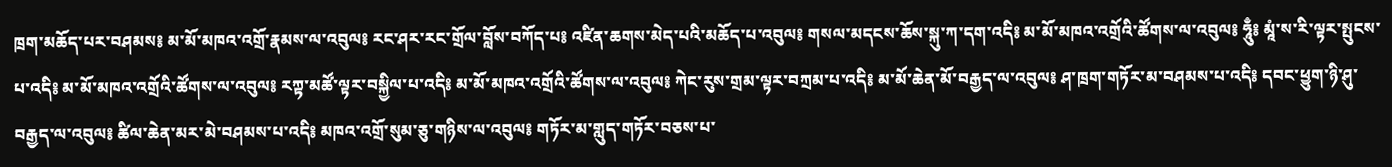ཁྲག་མཆོད་པར་བཤམས༔ མ་མོ་མཁའ་འགྲོ་རྣམས་ལ་འབུལ༔ རང་ཤར་རང་གྲོལ་བློས་བཀོད་པ༔ འཛིན་ཆགས་མེད་པའི་མཆོད་པ་འབུལ༔ གསལ་མདངས་ཆོས་སྐུ་ཀ་དག་འདི༔ མ་མོ་མཁའ་འགྲོའི་ཚོགས་ལ་འབུལ༔ ཧཱུྃ༔ མཱཾ་ས་རི་ལྟར་སྤུངས་པ་འདི༔ མ་མོ་མཁའ་འགྲོའི་ཚོགས་ལ་འབུལ༔ རཀྟ་མཚོ་ལྟར་བསྐྱིལ་པ་འདི༔ མ་མོ་མཁའ་འགྲོའི་ཚོགས་ལ་འབུལ༔ ཀེང་རུས་གྲམ་ལྟར་བཀྲམ་པ་འདི༔ མ་མོ་ཆེན་མོ་བརྒྱད་ལ་འབུལ༔ ཤ་ཁྲག་གཏོར་མ་བཤམས་པ་འདི༔ དབང་ཕྱུག་ཉི་ཤུ་བརྒྱད་ལ་འབུལ༔ ཚིལ་ཆེན་མར་མེ་བཤམས་པ་འདི༔ མཁའ་འགྲོ་སུམ་ཅུ་གཉིས་ལ་འབུལ༔ གཏོར་མ་གླུད་གཏོར་བཅས་པ་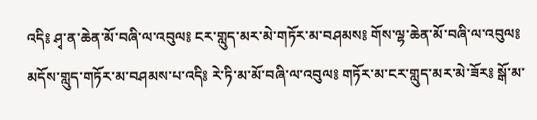འདི༔ ཤྭ་ན་ཆེན་མོ་བཞི་ལ་འབུལ༔ ངར་གླུད་མར་མེ་གཏོར་མ་བཤམས༔ གོས་ལྷ་ཆེན་མོ་བཞི་ལ་འབུལ༔ མདོས་གླུད་གཏོར་མ་བཤམས་པ་འདི༔ རེ་ཏི་མ་མོ་བཞི་ལ་འབུལ༔ གཏོར་མ་ངར་གླུད་མར་མེ་ཟོར༔ སྒོ་མ་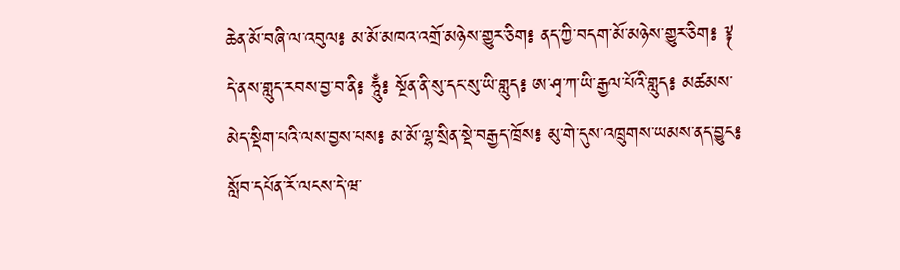ཆེན་མོ་བཞི་ལ་འབུལ༔ མ་མོ་མཁའ་འགྲོ་མཉེས་གྱུར་ཅིག༔ ནད་ཀྱི་བདག་མོ་མཉེས་གྱུར་ཅིག༔ ༈ དེ་ནས་གླུད་རབས་བྱ་བ་ནི༔ ཧཱུྃ༔ སྔོན་ནི་སུ་དང་སུ་ཡི་གླུད༔ ཨ་ཤྭ་ཀ་ཡི་རྒྱལ་པོའི་གླུད༔ མཚམས་མེད་སྡིག་པའི་ལས་བྱས་པས༔ མ་མོ་ལྷ་སྲིན་སྡེ་བརྒྱད་ཁྲོས༔ མུ་གེ་དུས་འཁྲུགས་ཡམས་ནད་བྱུང༔ སློབ་དཔོན་རོ་ལངས་དེ་ཝ་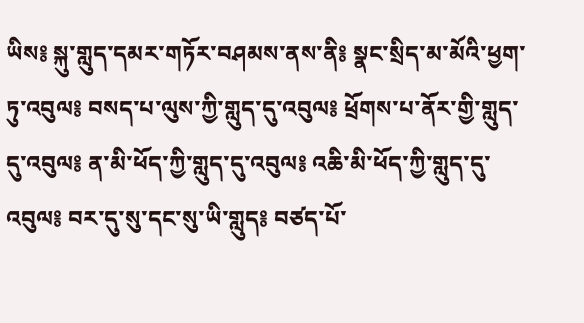ཡིས༔ སྐུ་གླུད་དམར་གཏོར་བཤམས་ནས་ནི༔ སྣང་སྲིད་མ་མོའི་ཕྱག་ཏུ་འབུལ༔ བསད་པ་ལུས་ཀྱི་གླུད་དུ་འབུལ༔ ཕྲོགས་པ་ནོར་གྱི་གླུད་དུ་འབུལ༔ ན་མི་ཕོད་ཀྱི་གླུད་དུ་འབུལ༔ འཆི་མི་ཕོད་ཀྱི་གླུད་དུ་འབུལ༔ བར་དུ་སུ་དང་སུ་ཡི་གླུད༔ བཙད་པོ་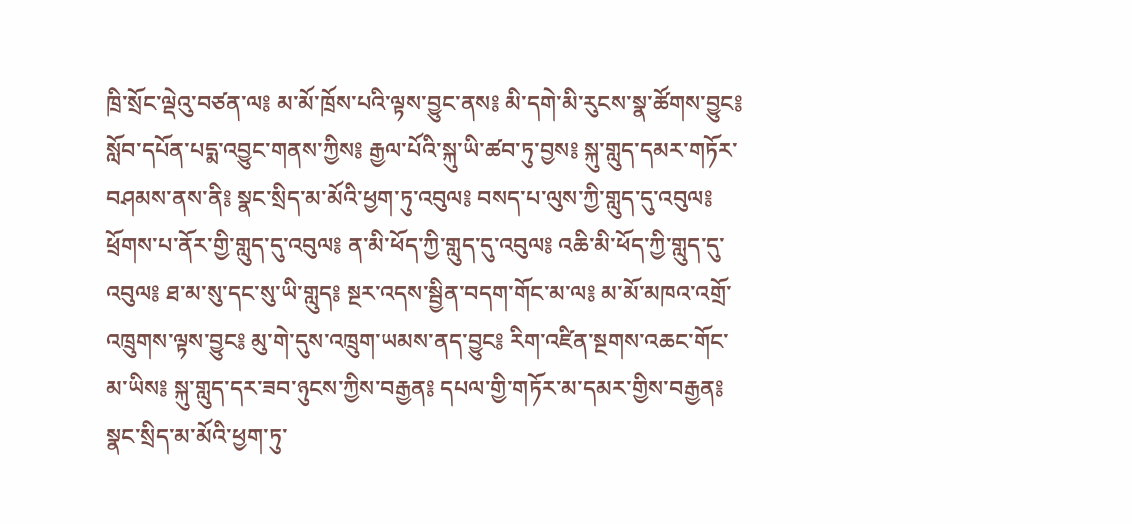ཁྲི་སྲོང་ལྡེའུ་བཙན་ལ༔ མ་མོ་ཁྲོས་པའི་ལྟས་བྱུང་ནས༔ མི་དགེ་མི་རུངས་སྣ་ཚོགས་བྱུང༔ སློབ་དཔོན་པདྨ་འབྱུང་གནས་ཀྱིས༔ རྒྱལ་པོའི་སྐུ་ཡི་ཚབ་ཏུ་བྱས༔ སྐུ་གླུད་དམར་གཏོར་བཤམས་ནས་ནི༔ སྣང་སྲིད་མ་མོའི་ཕྱག་ཏུ་འབུལ༔ བསད་པ་ལུས་ཀྱི་གླུད་དུ་འབུལ༔ ཕྲོགས་པ་ནོར་གྱི་གླུད་དུ་འབུལ༔ ན་མི་ཕོད་ཀྱི་གླུད་དུ་འབུལ༔ འཆི་མི་ཕོད་ཀྱི་གླུད་དུ་འབུལ༔ ཐ་མ་སུ་དང་སུ་ཡི་གླུད༔ སྔར་འདས་སྦྱིན་བདག་གོང་མ་ལ༔ མ་མོ་མཁའ་འགྲོ་འཁྲུགས་ལྟས་བྱུང༔ མུ་གེ་དུས་འཁྲུག་ཡམས་ནད་བྱུང༔ རིག་འཛིན་སྔགས་འཆང་གོང་མ་ཡིས༔ སྐུ་གླུད་དར་ཟབ་ཉུངས་ཀྱིས་བརྒྱན༔ དཔལ་གྱི་གཏོར་མ་དམར་གྱིས་བརྒྱན༔ སྣང་སྲིད་མ་མོའི་ཕྱག་ཏུ་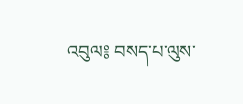འབུལ༔ བསད་པ་ལུས་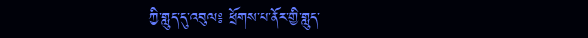ཀྱི་གླུད་དུ་འབུལ༔ ཕྲོགས་པ་ནོར་གྱི་གླུད་